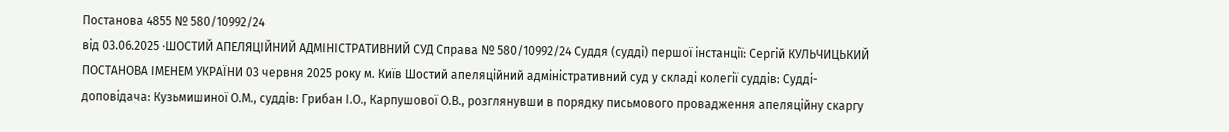Постанова 4855 № 580/10992/24
від 03.06.2025 ·ШОСТИЙ АПЕЛЯЦІЙНИЙ АДМІНІСТРАТИВНИЙ СУД Справа № 580/10992/24 Суддя (судді) першої інстанції: Сергій КУЛЬЧИЦЬКИЙ ПОСТАНОВА ІМЕНЕМ УКРАЇНИ 03 червня 2025 року м. Київ Шостий апеляційний адміністративний суд у складі колегії суддів: Судді-доповідача: Кузьмишиної О.М., суддів: Грибан І.О., Карпушової О.В., розглянувши в порядку письмового провадження апеляційну скаргу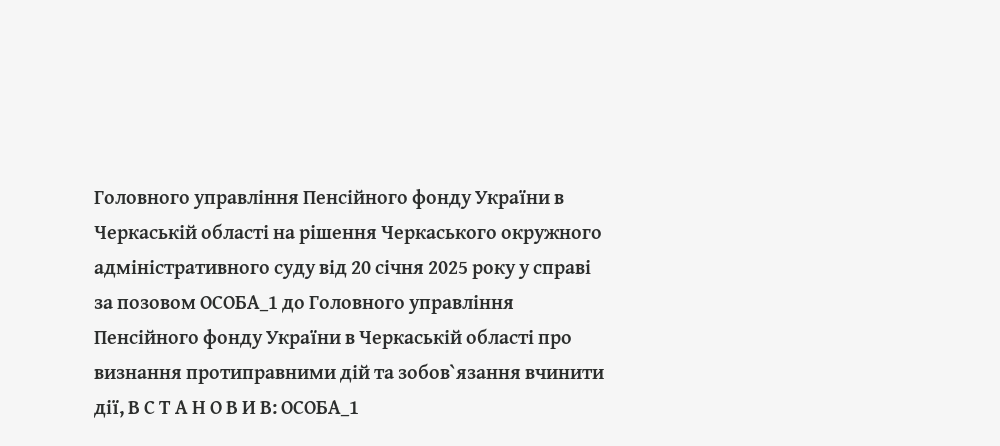Головного управління Пенсійного фонду України в Черкаській області на рішення Черкаського окружного адміністративного суду від 20 січня 2025 року у справі за позовом ОСОБА_1 до Головного управління Пенсійного фонду України в Черкаській області про визнання протиправними дій та зобов`язання вчинити дії, В С Т А Н О В И В: ОСОБА_1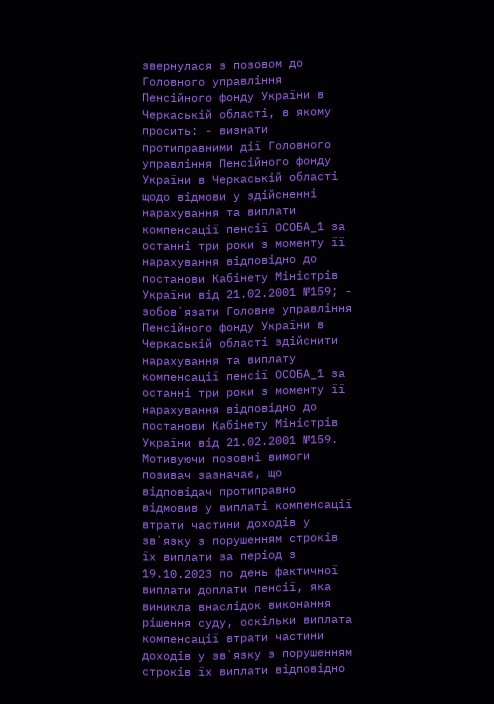звернулася з позовом до Головного управління Пенсійного фонду України в Черкаській області, в якому просить: - визнати протиправними дії Головного управління Пенсійного фонду України в Черкаській області щодо відмови у здійсненні нарахування та виплати компенсації пенсії ОСОБА_1 за останні три роки з моменту її нарахування відповідно до постанови Кабінету Міністрів України від 21.02.2001 №159; - зобов`язати Головне управління Пенсійного фонду України в Черкаській області здійснити нарахування та виплату компенсації пенсії ОСОБА_1 за останні три роки з моменту її нарахування відповідно до постанови Кабінету Міністрів України від 21.02.2001 №159. Мотивуючи позовні вимоги позивач зазначає, що відповідач протиправно відмовив у виплаті компенсації втрати частини доходів у зв`язку з порушенням строків їх виплати за період з 19.10.2023 по день фактичної виплати доплати пенсії, яка виникла внаслідок виконання рішення суду, оскільки виплата компенсації втрати частини доходів у зв`язку з порушенням строків їх виплати відповідно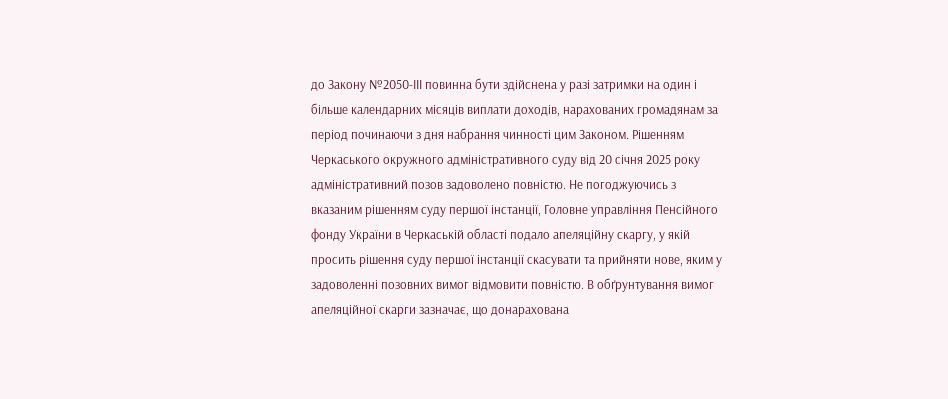до Закону №2050-ІІІ повинна бути здійснена у разі затримки на один і більше календарних місяців виплати доходів, нарахованих громадянам за період починаючи з дня набрання чинності цим Законом. Рішенням Черкаського окружного адміністративного суду від 20 січня 2025 року адміністративний позов задоволено повністю. Не погоджуючись з вказаним рішенням суду першої інстанції, Головне управління Пенсійного фонду України в Черкаській області подало апеляційну скаргу, у якій просить рішення суду першої інстанції скасувати та прийняти нове, яким у задоволенні позовних вимог відмовити повністю. В обґрунтування вимог апеляційної скарги зазначає, що донарахована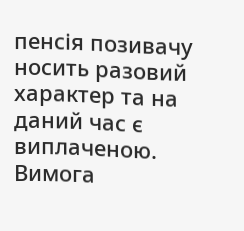пенсія позивачу носить разовий характер та на даний час є виплаченою. Вимога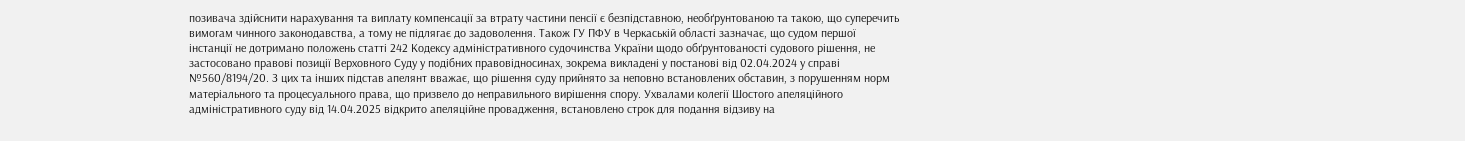позивача здійснити нарахування та виплату компенсації за втрату частини пенсії є безпідставною, необґрунтованою та такою, що суперечить вимогам чинного законодавства, а тому не підлягає до задоволення. Також ГУ ПФУ в Черкаській області зазначає, що судом першої інстанції не дотримано положень статті 242 Кодексу адміністративного судочинства України щодо обґрунтованості судового рішення, не застосовано правові позиції Верховного Суду у подібних правовідносинах, зокрема викладені у постанові від 02.04.2024 у справі №560/8194/20. З цих та інших підстав апелянт вважає, що рішення суду прийнято за неповно встановлених обставин, з порушенням норм матеріального та процесуального права, що призвело до неправильного вирішення спору. Ухвалами колегії Шостого апеляційного адміністративного суду від 14.04.2025 відкрито апеляційне провадження, встановлено строк для подання відзиву на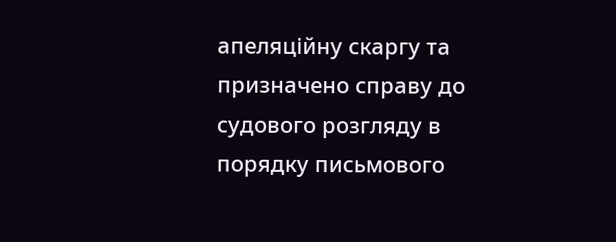апеляційну скаргу та призначено справу до судового розгляду в порядку письмового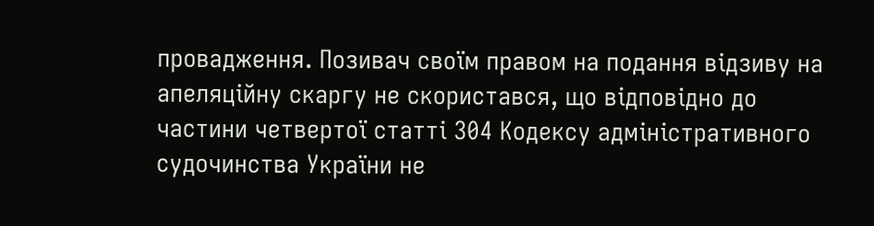провадження. Позивач своїм правом на подання відзиву на апеляційну скаргу не скористався, що відповідно до частини четвертої статті 304 Кодексу адміністративного судочинства України не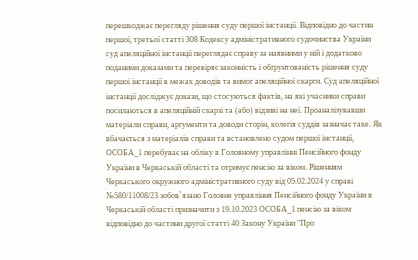перешкоджає перегляду рішення суду першої інстанції. Відповідно до частин першої, третьої статті 308 Кодексу адміністративного судочинства України суд апеляційної інстанції переглядає справу за наявними у ній і додатково поданими доказами та перевіряє законність і обґрунтованість рішення суду першої інстанції в межах доводів та вимог апеляційної скарги. Суд апеляційної інстанції досліджує докази, що стосуються фактів, на які учасники справи посилаються в апеляційній скарзі та (або) відзиві на неї. Проаналізувавши матеріали справи, аргументи та доводи сторін, колегія суддів зазначає таке. Як вбачається з матеріалів справи та встановлено судом першої інстанції, ОСОБА_1 перебуває на обліку в Головному управлінні Пенсійного фонду України в Черкаській області та отримує пенсію за віком. Рішенням Черкаського окружного адміністративного суду від 05.02.2024 у справі №580/11008/23 зобов`язано Головне управління Пенсійного фонду України в Черкаській області призначити з 19.10.2023 ОСОБА_1 пенсію за віком відповідно до частини другої статті 40 Закону України "Про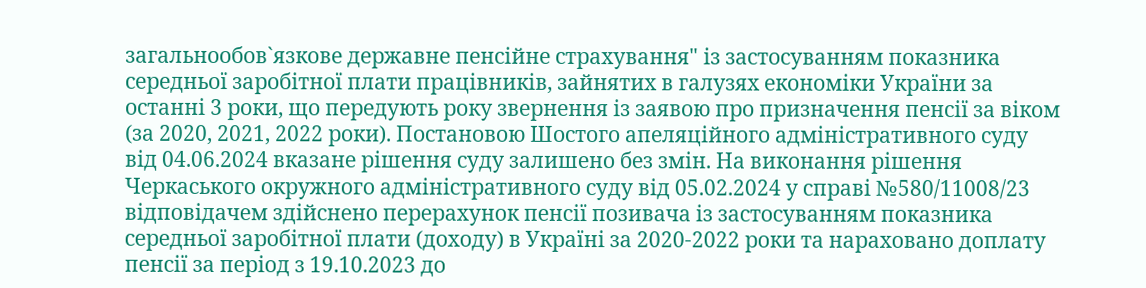загальнообов`язкове державне пенсійне страхування" із застосуванням показника середньої заробітної плати працівників, зайнятих в галузях економіки України за останні 3 роки, що передують року звернення із заявою про призначення пенсії за віком (за 2020, 2021, 2022 роки). Постановою Шостого апеляційного адміністративного суду від 04.06.2024 вказане рішення суду залишено без змін. На виконання рішення Черкаського окружного адміністративного суду від 05.02.2024 у справі №580/11008/23 відповідачем здійснено перерахунок пенсії позивача із застосуванням показника середньої заробітної плати (доходу) в Україні за 2020-2022 роки та нараховано доплату пенсії за період з 19.10.2023 до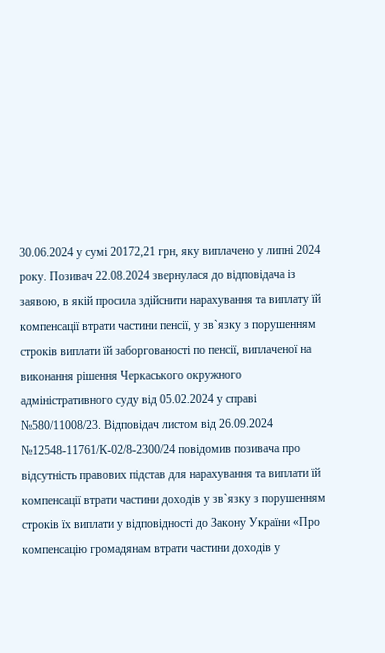30.06.2024 у сумі 20172,21 грн, яку виплачено у липні 2024 року. Позивач 22.08.2024 звернулася до відповідача із заявою, в якій просила здійснити нарахування та виплату їй компенсації втрати частини пенсії, у зв`язку з порушенням строків виплати їй заборгованості по пенсії, виплаченої на виконання рішення Черкаського окружного адміністративного суду від 05.02.2024 у справі №580/11008/23. Відповідач листом від 26.09.2024 №12548-11761/К-02/8-2300/24 повідомив позивача про відсутність правових підстав для нарахування та виплати їй компенсації втрати частини доходів у зв`язку з порушенням строків їх виплати у відповідності до Закону України «Про компенсацію громадянам втрати частини доходів у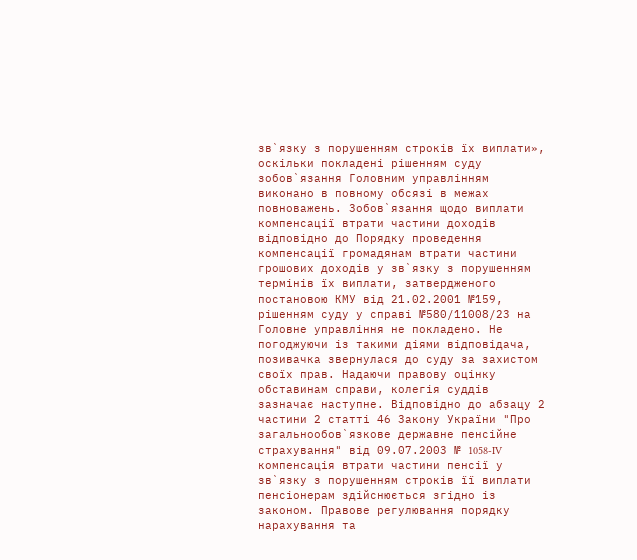зв`язку з порушенням строків їх виплати», оскільки покладені рішенням суду зобов`язання Головним управлінням виконано в повному обсязі в межах повноважень. Зобов`язання щодо виплати компенсації втрати частини доходів відповідно до Порядку проведення компенсації громадянам втрати частини грошових доходів у зв`язку з порушенням термінів їх виплати, затвердженого постановою КМУ від 21.02.2001 №159, рішенням суду у справі №580/11008/23 на Головне управління не покладено. Не погоджуючи із такими діями відповідача, позивачка звернулася до суду за захистом своїх прав. Надаючи правову оцінку обставинам справи, колегія суддів зазначає наступне. Відповідно до абзацу 2 частини 2 статті 46 Закону України "Про загальнообов`язкове державне пенсійне страхування" від 09.07.2003 № 1058-IV компенсація втрати частини пенсії у зв`язку з порушенням строків її виплати пенсіонерам здійснюється згідно із законом. Правове регулювання порядку нарахування та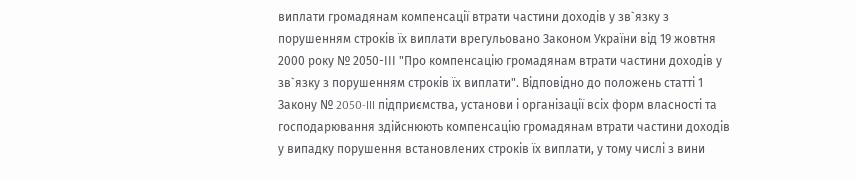виплати громадянам компенсації втрати частини доходів у зв`язку з порушенням строків їх виплати врегульовано Законом України від 19 жовтня 2000 року № 2050-ІІІ "Про компенсацію громадянам втрати частини доходів у зв`язку з порушенням строків їх виплати". Відповідно до положень статті 1 Закону № 2050-III підприємства, установи і організації всіх форм власності та господарювання здійснюють компенсацію громадянам втрати частини доходів у випадку порушення встановлених строків їх виплати, у тому числі з вини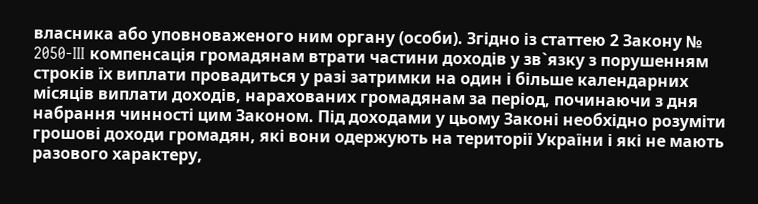власника або уповноваженого ним органу (особи). Згідно із статтею 2 Закону № 2050-III компенсація громадянам втрати частини доходів у зв`язку з порушенням строків їх виплати провадиться у разі затримки на один і більше календарних місяців виплати доходів, нарахованих громадянам за період, починаючи з дня набрання чинності цим Законом. Під доходами у цьому Законі необхідно розуміти грошові доходи громадян, які вони одержують на території України і які не мають разового характеру,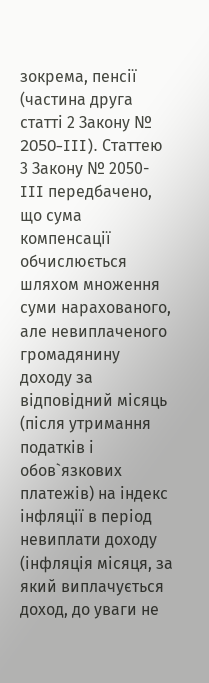зокрема, пенсії (частина друга статті 2 Закону № 2050-III). Статтею 3 Закону № 2050-III передбачено, що сума компенсації обчислюється шляхом множення суми нарахованого, але невиплаченого громадянину доходу за відповідний місяць (після утримання податків і обов`язкових платежів) на індекс інфляції в період невиплати доходу (інфляція місяця, за який виплачується доход, до уваги не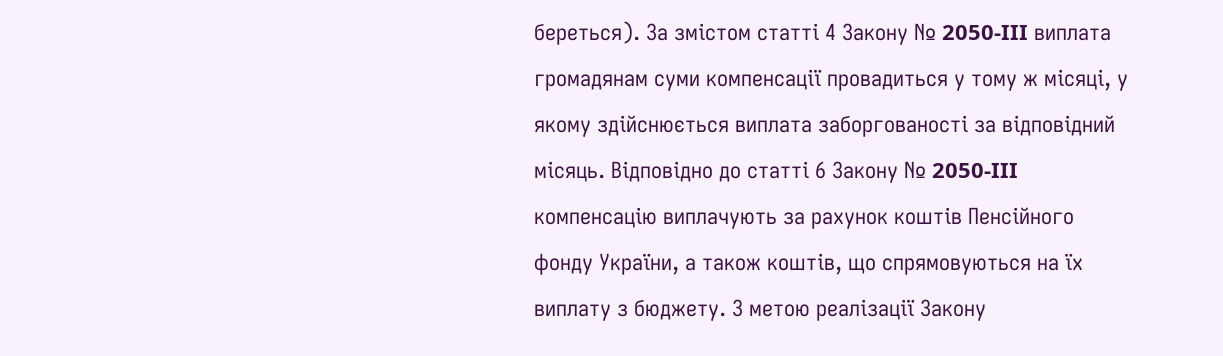береться). За змістом статті 4 Закону № 2050-III виплата громадянам суми компенсації провадиться у тому ж місяці, у якому здійснюється виплата заборгованості за відповідний місяць. Відповідно до статті 6 Закону № 2050-III компенсацію виплачують за рахунок коштів Пенсійного фонду України, а також коштів, що спрямовуються на їх виплату з бюджету. З метою реалізації Закону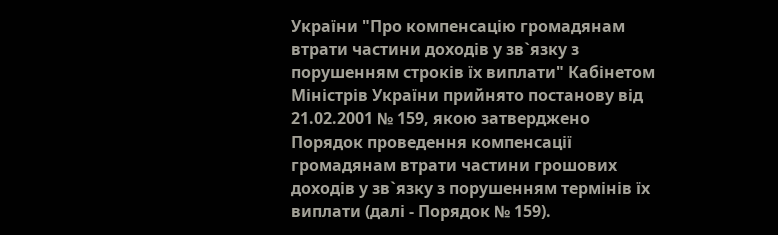України "Про компенсацію громадянам втрати частини доходів у зв`язку з порушенням строків їх виплати" Кабінетом Міністрів України прийнято постанову від 21.02.2001 № 159, якою затверджено Порядок проведення компенсації громадянам втрати частини грошових доходів у зв`язку з порушенням термінів їх виплати (далі - Порядок № 159).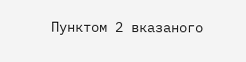Пунктом 2 вказаного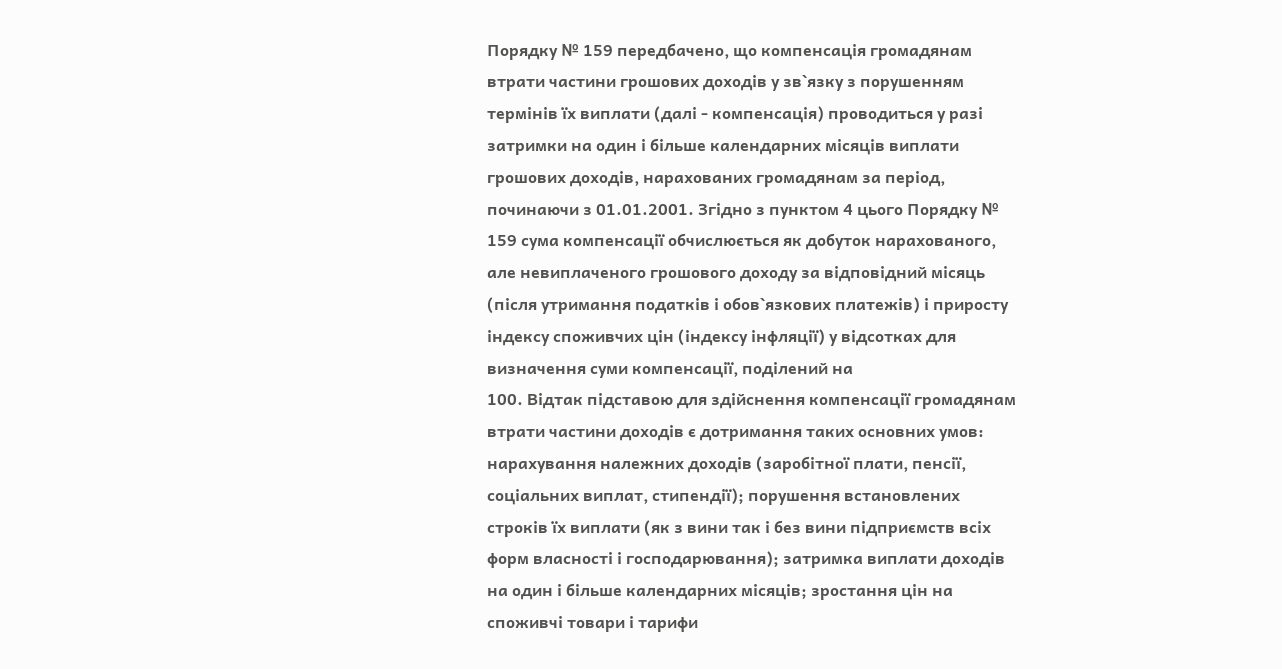Порядку № 159 передбачено, що компенсація громадянам втрати частини грошових доходів у зв`язку з порушенням термінів їх виплати (далі - компенсація) проводиться у разі затримки на один і більше календарних місяців виплати грошових доходів, нарахованих громадянам за період, починаючи з 01.01.2001. Згідно з пунктом 4 цього Порядку № 159 сума компенсації обчислюється як добуток нарахованого, але невиплаченого грошового доходу за відповідний місяць (після утримання податків і обов`язкових платежів) і приросту індексу споживчих цін (індексу інфляції) у відсотках для визначення суми компенсації, поділений на
100. Відтак підставою для здійснення компенсації громадянам втрати частини доходів є дотримання таких основних умов: нарахування належних доходів (заробітної плати, пенсії, соціальних виплат, стипендії); порушення встановлених строків їх виплати (як з вини так і без вини підприємств всіх форм власності і господарювання); затримка виплати доходів на один і більше календарних місяців; зростання цін на споживчі товари і тарифи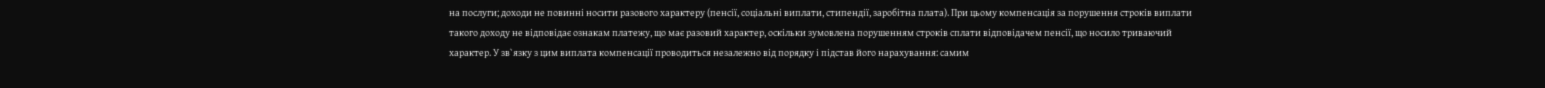на послуги; доходи не повинні носити разового характеру (пенсії, соціальні виплати, стипендії, заробітна плата). При цьому компенсація за порушення строків виплати такого доходу не відповідає ознакам платежу, що має разовий характер, оскільки зумовлена порушенням строків сплати відповідачем пенсії, що носило триваючий характер. У зв`язку з цим виплата компенсації проводиться незалежно від порядку і підстав його нарахування: самим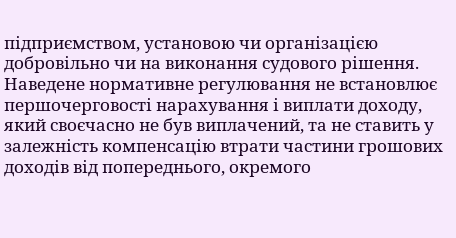підприємством, установою чи організацією добровільно чи на виконання судового рішення. Наведене нормативне регулювання не встановлює першочерговості нарахування і виплати доходу, який своєчасно не був виплачений, та не ставить у залежність компенсацію втрати частини грошових доходів від попереднього, окремого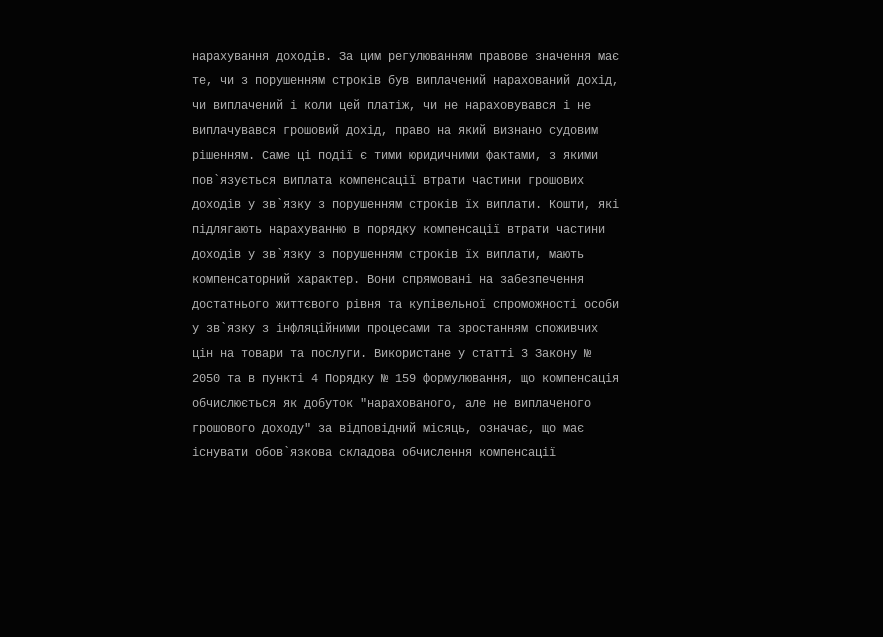нарахування доходів. За цим регулюванням правове значення має те, чи з порушенням строків був виплачений нарахований дохід, чи виплачений і коли цей платіж, чи не нараховувався і не виплачувався грошовий дохід, право на який визнано судовим рішенням. Саме ці події є тими юридичними фактами, з якими пов`язується виплата компенсації втрати частини грошових доходів у зв`язку з порушенням строків їх виплати. Кошти, які підлягають нарахуванню в порядку компенсації втрати частини доходів у зв`язку з порушенням строків їх виплати, мають компенсаторний характер. Вони спрямовані на забезпечення достатнього життєвого рівня та купівельної спроможності особи у зв`язку з інфляційними процесами та зростанням споживчих цін на товари та послуги. Використане у статті 3 Закону № 2050 та в пункті 4 Порядку № 159 формулювання, що компенсація обчислюється як добуток "нарахованого, але не виплаченого грошового доходу" за відповідний місяць, означає, що має існувати обов`язкова складова обчислення компенсації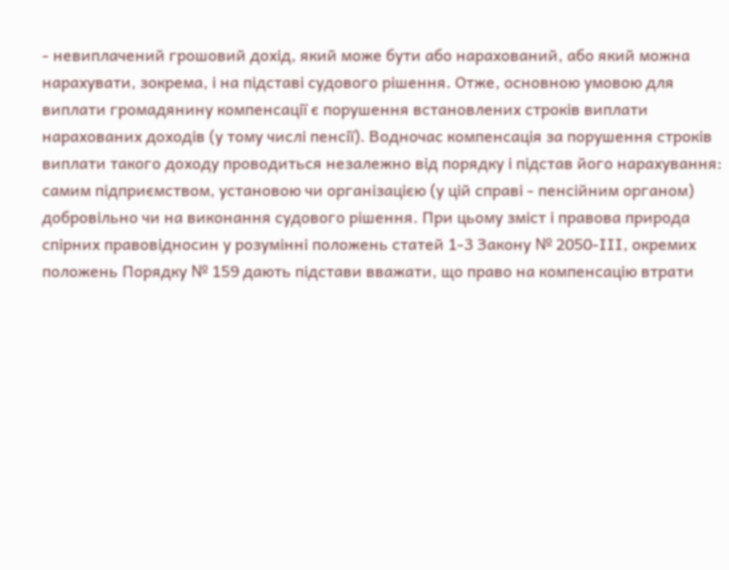- невиплачений грошовий дохід, який може бути або нарахований, або який можна нарахувати, зокрема, і на підставі судового рішення. Отже, основною умовою для виплати громадянину компенсації є порушення встановлених строків виплати нарахованих доходів (у тому числі пенсії). Водночас компенсація за порушення строків виплати такого доходу проводиться незалежно від порядку і підстав його нарахування: самим підприємством, установою чи організацією (у цій справі - пенсійним органом) добровільно чи на виконання судового рішення. При цьому зміст і правова природа спірних правовідносин у розумінні положень статей 1-3 Закону № 2050-ІІІ, окремих положень Порядку № 159 дають підстави вважати, що право на компенсацію втрати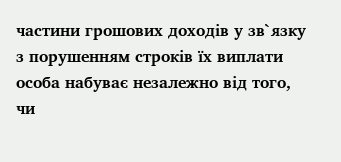частини грошових доходів у зв`язку з порушенням строків їх виплати особа набуває незалежно від того, чи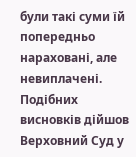були такі суми їй попередньо нараховані, але невиплачені. Подібних висновків дійшов Верховний Суд у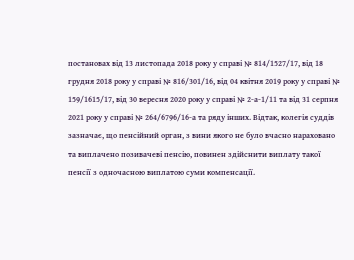постановах від 13 листопада 2018 року у справі № 814/1527/17, від 18 грудня 2018 року у справі № 816/301/16, від 04 квітня 2019 року у справі № 159/1615/17, від 30 вересня 2020 року у справі № 2-а-1/11 та від 31 серпня 2021 року у справі № 264/6796/16-а та ряду інших. Відтак, колегія суддів зазначає, що пенсійний орган, з вини якого не було вчасно нараховано та виплачено позивачеві пенсію, повинен здійснити виплату такої пенсії з одночасною виплатою суми компенсації.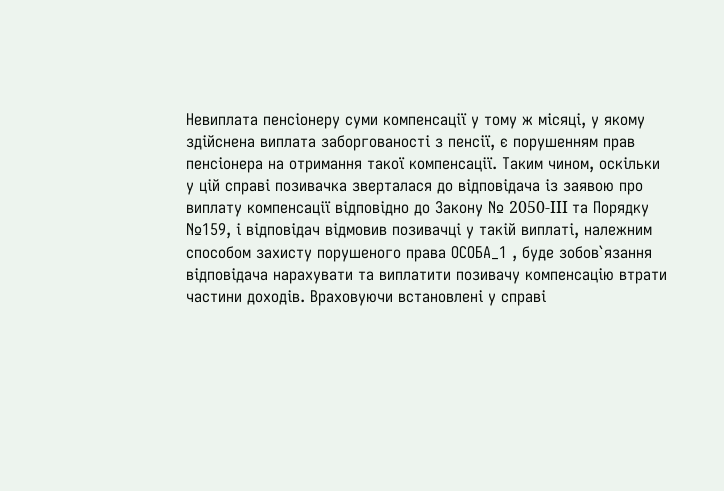Невиплата пенсіонеру суми компенсації у тому ж місяці, у якому здійснена виплата заборгованості з пенсії, є порушенням прав пенсіонера на отримання такої компенсації. Таким чином, оскільки у цій справі позивачка зверталася до відповідача із заявою про виплату компенсації відповідно до Закону № 2050-III та Порядку №159, і відповідач відмовив позивачці у такій виплаті, належним способом захисту порушеного права ОСОБА_1 , буде зобов`язання відповідача нарахувати та виплатити позивачу компенсацію втрати частини доходів. Враховуючи встановлені у справі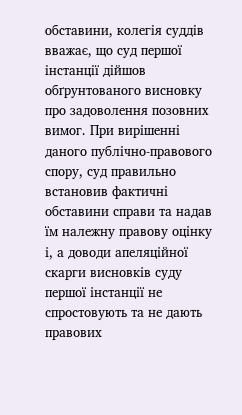обставини, колегія суддів вважає, що суд першої інстанції дійшов обґрунтованого висновку про задоволення позовних вимог. При вирішенні даного публічно-правового спору, суд правильно встановив фактичні обставини справи та надав їм належну правову оцінку і, а доводи апеляційної скарги висновків суду першої інстанції не спростовують та не дають правових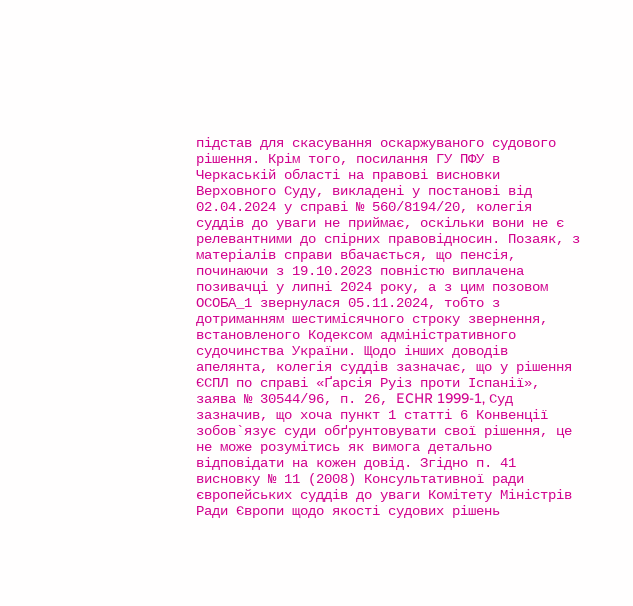підстав для скасування оскаржуваного судового рішення. Крім того, посилання ГУ ПФУ в Черкаській області на правові висновки Верховного Суду, викладені у постанові від 02.04.2024 у справі № 560/8194/20, колегія суддів до уваги не приймає, оскільки вони не є релевантними до спірних правовідносин. Позаяк, з матеріалів справи вбачається, що пенсія, починаючи з 19.10.2023 повністю виплачена позивачці у липні 2024 року, а з цим позовом ОСОБА_1 звернулася 05.11.2024, тобто з дотриманням шестимісячного строку звернення, встановленого Кодексом адміністративного судочинства України. Щодо інших доводів апелянта, колегія суддів зазначає, що у рішення ЄСПЛ по справі «Ґарсія Руіз проти Іспанії», заява № 30544/96, п. 26, ECHR 1999-1, Суд зазначив, що хоча пункт 1 статті 6 Конвенції зобов`язує суди обґрунтовувати свої рішення, це не може розумітись як вимога детально відповідати на кожен довід. Згідно п. 41 висновку № 11 (2008) Консультативної ради європейських суддів до уваги Комітету Міністрів Ради Європи щодо якості судових рішень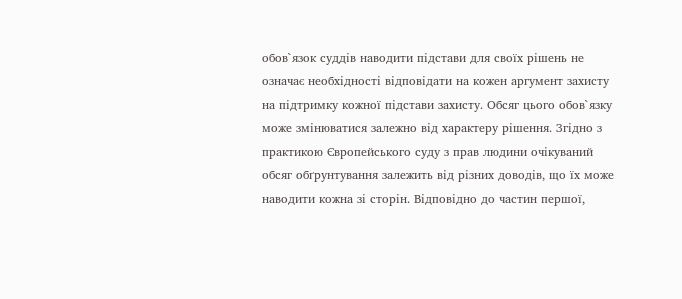обов`язок суддів наводити підстави для своїх рішень не означає необхідності відповідати на кожен аргумент захисту на підтримку кожної підстави захисту. Обсяг цього обов`язку може змінюватися залежно від характеру рішення. Згідно з практикою Європейського суду з прав людини очікуваний обсяг обґрунтування залежить від різних доводів, що їх може наводити кожна зі сторін. Відповідно до частин першої,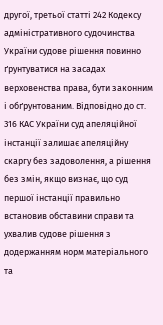другої, третьої статті 242 Кодексу адміністративного судочинства України судове рішення повинно ґрунтуватися на засадах верховенства права, бути законним і обґрунтованим. Відповідно до ст. 316 КАС України суд апеляційної інстанції залишає апеляційну скаргу без задоволення, а рішення без змін, якщо визнає, що суд першої інстанції правильно встановив обставини справи та ухвалив судове рішення з додержанням норм матеріального та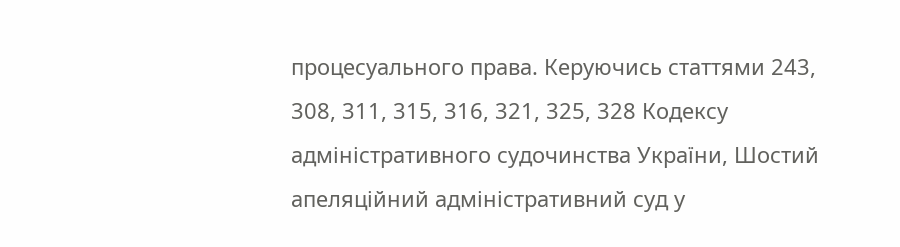процесуального права. Керуючись статтями 243, 308, 311, 315, 316, 321, 325, 328 Кодексу адміністративного судочинства України, Шостий апеляційний адміністративний суд у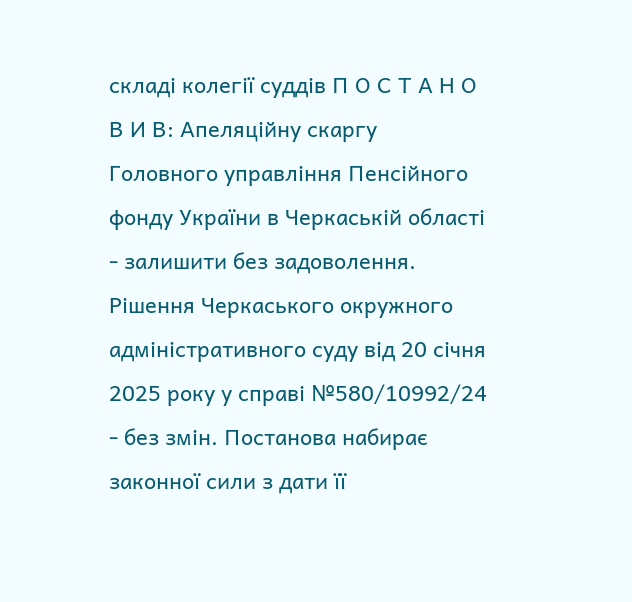складі колегії суддів П О С Т А Н О В И В: Апеляційну скаргу Головного управління Пенсійного фонду України в Черкаській області - залишити без задоволення. Рішення Черкаського окружного адміністративного суду від 20 січня 2025 року у справі №580/10992/24 - без змін. Постанова набирає законної сили з дати її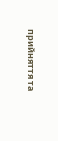прийняття та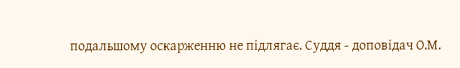подальшому оскарженню не підлягає. Суддя - доповідач О.М.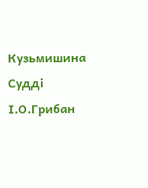Кузьмишина Судді І.О.Грибан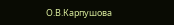О.В.Карпушова